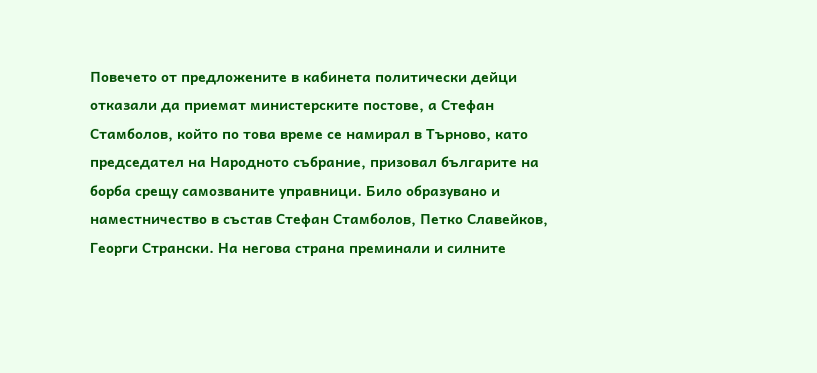Повечето от предложените в кабинета политически дейци отказали да приемат министерските постове, а Стефан Стамболов, който по това време се намирал в Търново, като председател на Народното събрание, призовал българите на борба срещу самозваните управници. Било образувано и наместничество в състав Стефан Стамболов, Петко Славейков, Георги Странски. На негова страна преминали и силните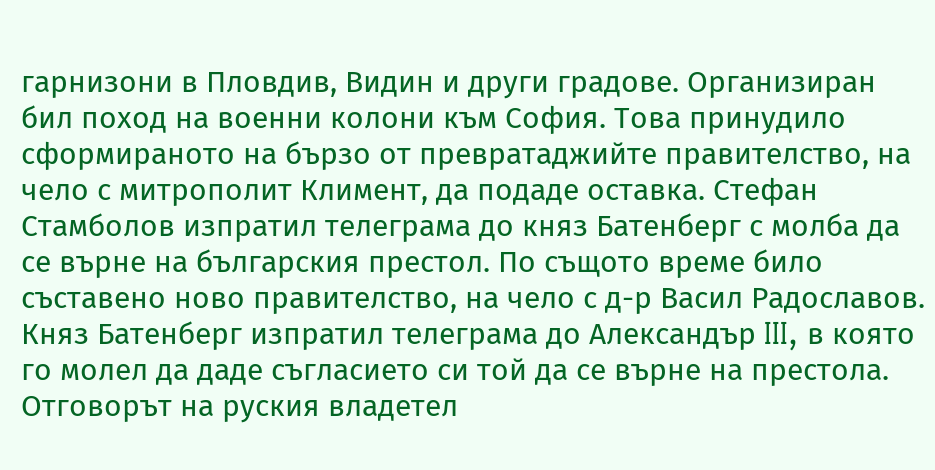гарнизони в Пловдив, Видин и други градове. Организиран бил поход на военни колони към София. Това принудило сформираното на бързо от превратаджийте правителство, на чело с митрополит Климент, да подаде оставка. Стефан Стамболов изпратил телеграма до княз Батенберг с молба да се върне на българския престол. По същото време било съставено ново правителство, на чело с д-р Васил Радославов. Княз Батенберг изпратил телеграма до Александър III, в която го молел да даде съгласието си той да се върне на престола. Отговорът на руския владетел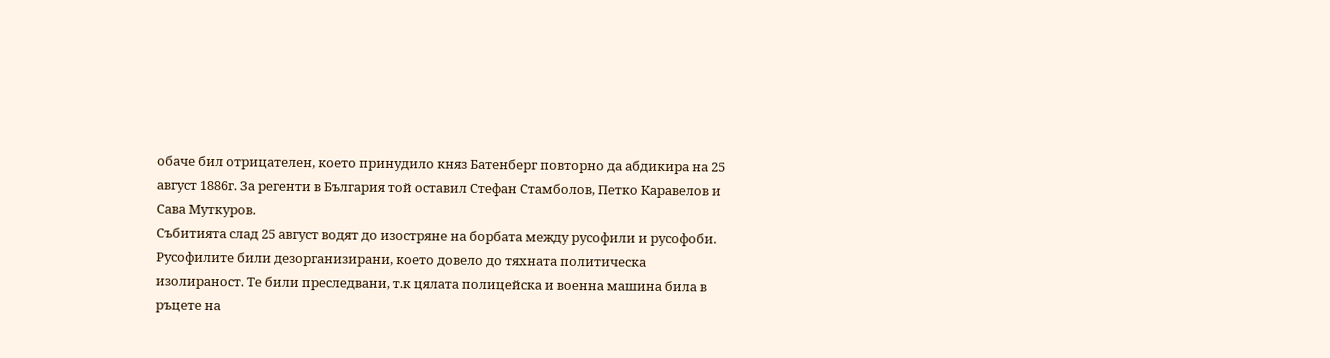обаче бил отрицателен, което принудило княз Батенберг повторно да абдикира на 25 август 1886г. За регенти в България той оставил Стефан Стамболов, Петко Каравелов и Сава Муткуров.
Събитията слад 25 август водят до изостряне на борбата между русофили и русофоби. Русофилите били дезорганизирани, което довело до тяхната политическа изолираност. Те били преследвани, т.к цялата полицейска и военна машина била в ръцете на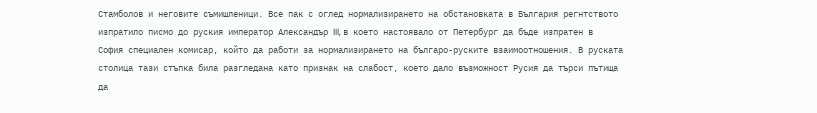Стамболов и неговите съмишленици. Все пак с оглед нормализирането на обстановката в България регнтството изпратило писмо до руския император Александър III, в което настоявало от Петербург да бъде изпратен в София специален комисар, който да работи за нормализирането на българо-руските взаимоотношения. В руската столица тази стъпка била разгледана като признак на слабост, което дало възможност Русия да търси пътища да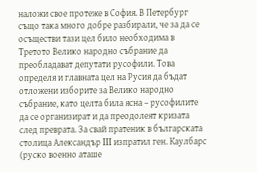наложи свое протеже в София. В Петербург също така много добре разбирали, че за да се осъществи тази цел било необходима в Третото Велико народно събрание да преобладават депутати русофили. Това определя и главната цел на Русия да бъдат отложени изборите за Велико народно събрание, като целта била ясна – русофилите да се организират и да преодолеят кризата след преврата. За свай пратеник в българската столица Александър III изпратил ген. Каулбарс (руско военно аташе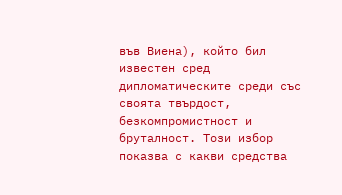във Виена), който бил известен сред дипломатическите среди със своята твърдост, безкомпромистност и бруталност. Този избор показва с какви средства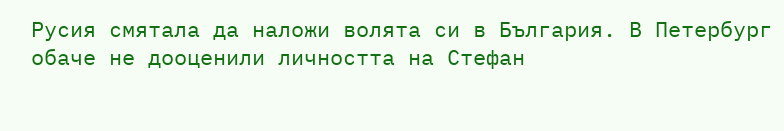Русия смятала да наложи волята си в България. В Петербург обаче не дооценили личността на Стефан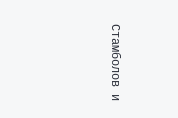Стамболов и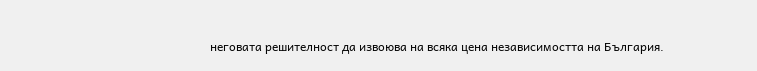неговата решителност да извоюва на всяка цена независимостта на България.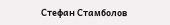Стефан Стамболов